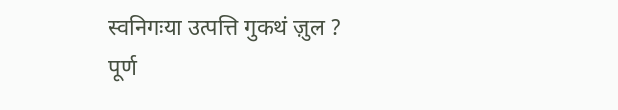स्वनिगःया उत्पत्ति गुकथं ज़ुल ?
पूर्ण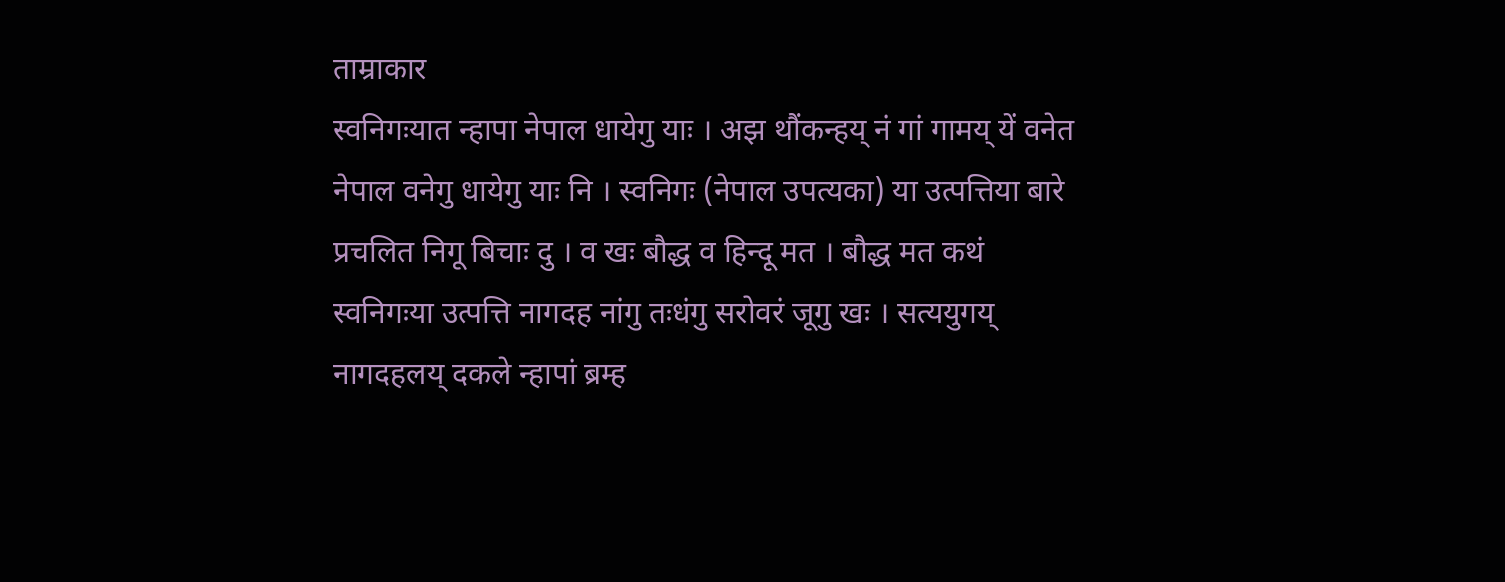ताम्राकार
स्वनिगःयात न्हापा नेपाल धायेगु याः । अझ थौंकन्हय् नं गां गामय् यें वनेत नेपाल वनेगु धायेगु याः नि । स्वनिगः (नेपाल उपत्यका) या उत्पत्तिया बारे प्रचलित निगू बिचाः दु । व खः बौद्ध व हिन्दू मत । बौद्ध मत कथं स्वनिगःया उत्पत्ति नागदह नांगु तःधंगु सरोवरं जूगु खः । सत्ययुगय् नागदहलय् दकले न्हापां ब्रम्ह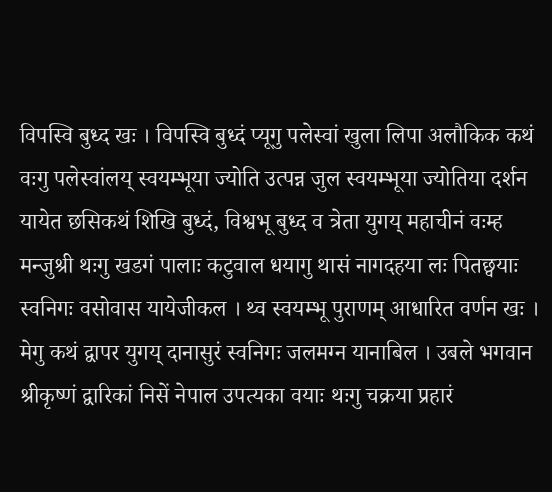विपस्वि बुध्द खः । विपस्वि बुध्दं प्यूगु पलेस्वां खुला लिपा अलौकिक कथं वःगु पलेस्वांलय् स्वयम्भूया ज्योति उत्पन्न जुल स्वयम्भूया ज्योतिया दर्शन यायेत छसिकथं शिखि बुध्दं, विश्वभू बुध्द व त्रेता युगय् महाचीनं वःम्ह मन्जुश्री थःगु खडगं पालाः कटुवाल धयागु थासं नागदहया लः पितछ्वयाः स्वनिगः वसोवास यायेजीकल । थ्व स्वयम्भू पुराणम् आधारित वर्णन खः । मेगु कथं द्वापर युगय् दानासुरं स्वनिगः जलमग्न यानाबिल । उबले भगवान श्रीकृष्णं द्वारिकां निसें नेपाल उपत्यका वयाः थःगु चक्रया प्रहारं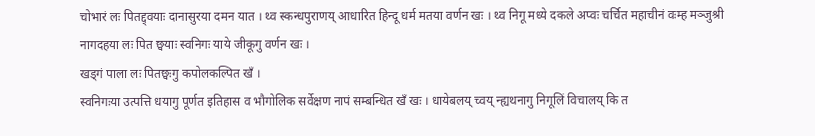चोभारं लः पितद्द्वयाः दानासुरया दमन यात । थ्व स्कन्धपुराणय् आधारित हिन्दू धर्म मतया वर्णन खः । थ्व निगू मध्ये दकले अप्वः चर्चित महाचीनं वःम्ह मञ्जुश्री नागदहया लः पित छ्वयाः स्वनिगः याये जीकूगु वर्णन खः ।
खड्गं पाला लः पितछ्वःगु कपोलकल्पित खँ ।
स्वनिगःया उत्पत्ति धयागु पूर्णत इतिहास व भौगोलिक सर्वेक्षण नापं सम्बन्धित खँ खः । धायेबलय् च्वय् न्ह्यथनागु निगूलिं विचालय् कि त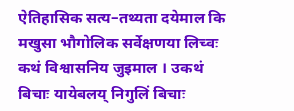ऐतिहासिक सत्य–तथ्यता दयेमाल कि मखुसा भौगोलिक सर्वेक्षणया लिच्वः कथं विश्वासनिय जुइमाल । उकथं बिचाः यायेबलय् निगुलिं बिचाः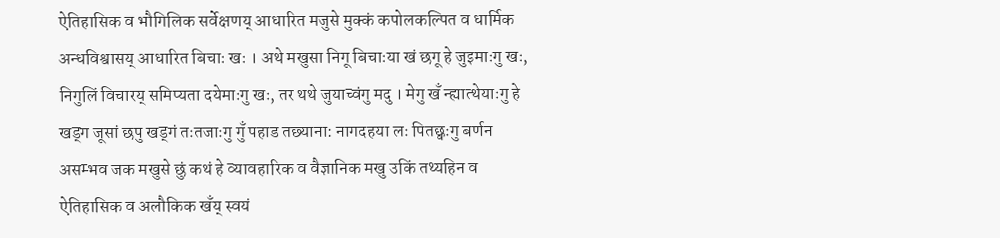ऐतिहासिक व भौगिलिक सर्वेक्षणय् आधारित मजुसे मुक्कं कपोलकल्पित व धार्मिक अन्धविश्वासय् आधारित बिचाः खः । अथे मखुसा निगू बिचाःया खं छगू हे जुइमाःगु खः, निगुलिं विचारय् समिप्यता दयेमाःगु खः, तर थथे जुयाच्वंगु मदु । मेगु खँ न्ह्यात्थेयाःगु हे खड्ग जूसां छपु खड्गं तःतजाःगु गुँ पहाड तछ्याना: नागदहया लः पितछ्वःगु बर्णन असम्भव जक मखुसे छुं कथं हे व्यावहारिक व वैज्ञानिक मखु उकिं तथ्यहिन व ऐतिहासिक व अलौकिक खँय् स्वयं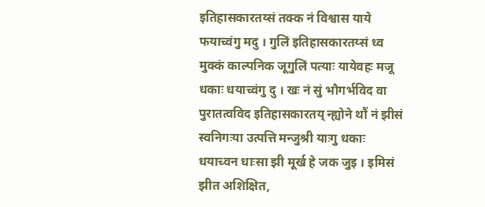इतिहासकारतय्सं तक्क नं विश्वास याये फयाच्वंगु मदु । गुलिं इतिहासकारतय्सं ध्व मुक्कं काल्पनिक जूगुलिं पत्याः यायेवहः मजू धकाः धयाच्वंगु दु । खः नं सुं भौगर्भविद वा पुरातत्वविद इतिहासकारतय् न्ह्योने थौं नं झीसं स्वनिगःया उत्पत्ति मन्जुश्री याःगु धकाः धयाच्वन धाःसा झी मूर्ख हे जक जुइ । इमिसं झीत अशिक्षित,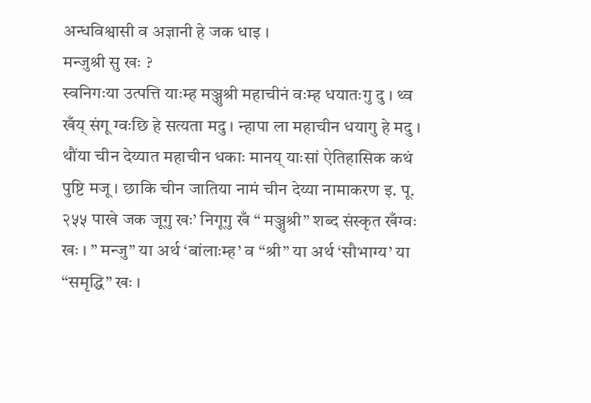अन्धविश्वासी व अज्ञानी हे जक धाइ ।
मन्जुश्री सु खः ?
स्वनिगःया उत्पत्ति याःम्ह मञ्जुश्री महाचीनं वःम्ह धयातःगु दु । थ्व खँय् संगू ग्वःछि हे सत्यता मदु । न्हापा ला महाचीन धयागु हे मदु । थौंया चीन देय्यात महाचीन धकाः मानय् याःसां ऐतिहासिक कथं पुष्टि मजू । छाकि चीन जातिया नामं चीन देय्या नामाकरण इ. पू. २५५ पाखे जक जूगु खः’ निगूगु खँ “ मञ्जुश्री” शब्द संस्कृत खँग्वः खः । ” मन्जु” या अर्थ ‘बांलाःम्ह’ व “श्री” या अर्थ ‘सौभाग्य’ या “समृद्धि” खः ।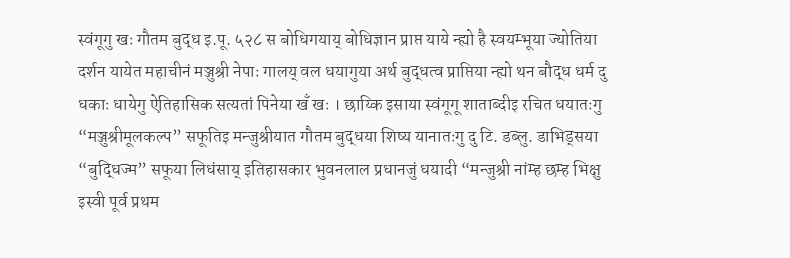स्वंगूगु खः गौतम बुद्ध इ.पू. ५२८ स बोधिगयाय् बोधिज्ञान प्राप्त याये न्ह्यो है स्वयम्भूया ज्योतिया दर्शन यायेत महाचीनं मञ्जुश्री नेपाः गालय् वल धयागुया अर्थ बुद्धत्व प्राप्तिया न्ह्यो थन बौद्ध धर्म दु धकाः धायेगु ऐतिहासिक सत्यतां पिनेया खँ खः । छाय्कि इसाया स्वंगूगू शाताब्दीइ रचित धयातःगु “मञ्जुश्रीमूलकल्प” सफूतिइ मन्जुश्रीयात गौतम बुद्धया शिष्य यानातःगु दु टि. डब्लु. डाभिड्सया “बुद्धिज्म” सफूया लिधंसाय् इतिहासकार भुवनलाल प्रधानजुं धयादी “मन्जुश्री नांम्ह छम्ह भिक्षु इस्वी पूर्व प्रथम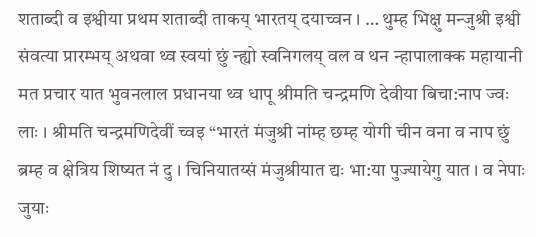शताब्दी व इश्वीया प्रथम शताब्दी ताकय् भारतय् दयाच्वन । … थुम्ह भिक्षु मन्जुश्री इश्वी संवत्या प्रारम्भय् अथवा थ्व स्वयां छुं न्ह्यो स्वनिगलय् वल व थन न्हापालाक्क महायानी मत प्रचार यात भुवनलाल प्रधानया थ्व धापू श्रीमति चन्द्रमणि देवीया बिचा:नाप ज्वः लाः । श्रीमति चन्द्रमणिदेवीं च्वइ “भारतं मंजुश्री नांम्ह छम्ह योगी चीन वना व नाप छुं ब्रम्ह व क्षेत्रिय शिष्यत नं दु । चिनियातय्सं मंजुश्रीयात द्यः भा:या पुज्यायेगु यात । व नेपाः जुयाः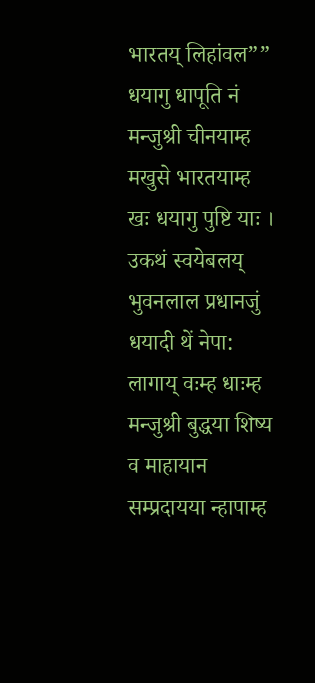भारतय् लिहांवल”” धयागु धापूति नं मन्जुश्री चीनयाम्ह मखुसे भारतयाम्ह खः धयागु पुष्टि याः । उकथं स्वयेबलय् भुवनलाल प्रधानजुं धयादी थें नेपा: लागाय् वःम्ह धाःम्ह मन्जुश्री बुद्धया शिष्य व माहायान सम्प्रदायया न्हापाम्ह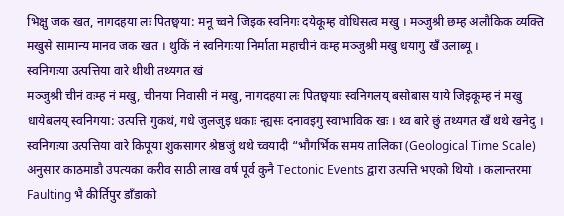भिक्षु जक खत, नागदहया लः पितछ्वया: मनू च्वने जिइक स्वनिगः दयेकूम्ह वोधिसत्व मखु । मञ्जुश्री छम्ह अलौकिक व्यक्ति मखुसे सामान्य मानव जक खत । थुकिं नं स्वनिगःया निर्माता महाचीनं वःम्ह मञ्जुश्री मखु धयागु खँ उलाब्यू ।
स्वनिगःया उत्पत्तिया वारे थीथी तथ्यगत खं
मञ्जुश्री चीनं वःम्ह नं मखु, चीनया निवासी नं मखु, नागदहया लः पितछ्वयाः स्वनिगलय् बसोबास याये जिइकूम्ह नं मखु धायेबलय् स्वनिगया: उत्पत्ति गुकथं, गधे जुलजुइ धकाः न्ह्यसः दनावइगु स्वाभाविक खः । थ्व बारे छुं तथ्यगत खँ थथे खनेदु ।
स्वनिगःया उत्पत्तिया वारे किपूया शुकसागर श्रेष्ठजुं थथे च्वयादी “भौगर्भिक समय तालिका (Geological Time Scale) अनुसार काठमाडौ उपत्यका करीव साठी लाख वर्ष पूर्व कुनै Tectonic Events द्वारा उत्पत्ति भएको थियो । कलान्तरमा Faulting भै कीर्तिपुर डाँडाको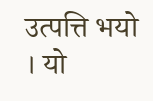उत्पत्ति भयो । यो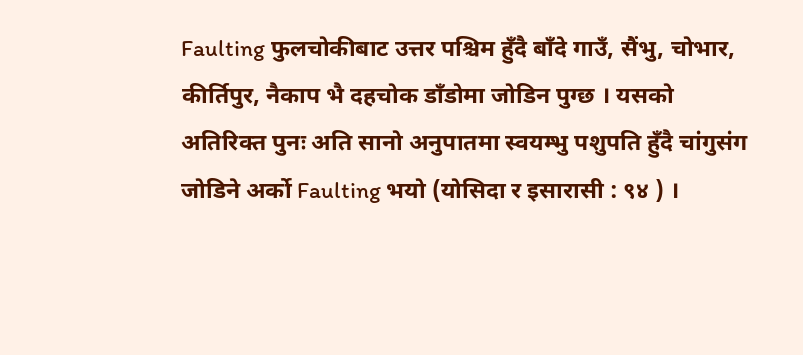Faulting फुलचोकीबाट उत्तर पश्चिम हुँदै बाँदे गाउँ, सैंभु, चोभार, कीर्तिपुर, नैकाप भै दहचोक डाँडोमा जोडिन पुग्छ । यसको अतिरिक्त पुनः अति सानो अनुपातमा स्वयम्भु पशुपति हुँदै चांगुसंग जोडिने अर्को Faulting भयो (योसिदा र इसारासी : ९४ ) ।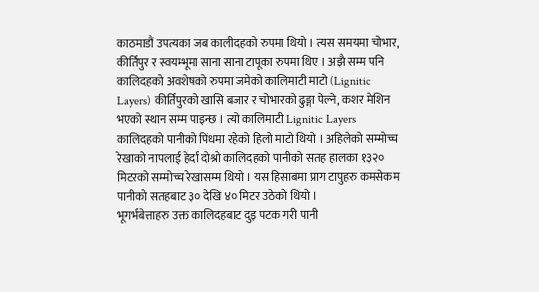काठमाडौं उपत्यका जब कालीदहको रुपमा थियो । त्यस समयमा चोभार, कीर्तिपुर र स्वयम्भूमा साना साना टापूका रुपमा थिए । अझै सम्म पनि कालिदहको अवशेषको रुपमा जमेको कालिमाटी माटो (Lignitic Layers) कीर्तिपुरको खासि बजार र चोभारको ढुङ्गा पेल्ने, कशर मेशिन भएको स्थान सम्म पाइन्छ । त्यो कालिमाटी Lignitic Layers कालिदहको पानीको पिंधमा रहेको हिलो माटो थियो । अहिलेको सम्मोच्च रेखाको नापलाई हेर्दा दोश्रो कालिदहको पानीको सतह हालका १३२० मिटरको सम्मोच्च रेखासम्म थियो । यस हिसाबमा प्राग टापुहरु कमसेकम पानीको सतहबाट ३० देखि ४० मिटर उठेको थियो ।
भूगर्भबेत्ताहरु उक्त कालिदहबाट दुइ पटक गरी पानी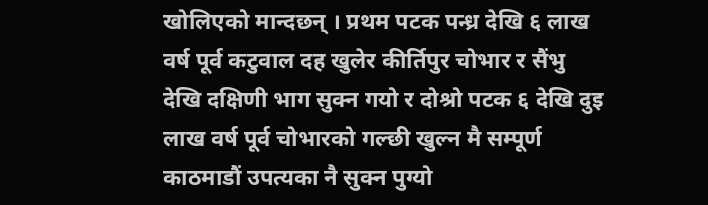खोलिएको मान्दछन् । प्रथम पटक पन्ध्र देखि ६ लाख वर्ष पूर्व कटुवाल दह खुलेर कीर्तिपुर चोभार र सैंभु देखि दक्षिणी भाग सुक्न गयो र दोश्रो पटक ६ देखि दुइ लाख वर्ष पूर्व चोभारको गल्छी खुल्न मै सम्पूर्ण काठमाडौं उपत्यका नै सुक्न पुग्यो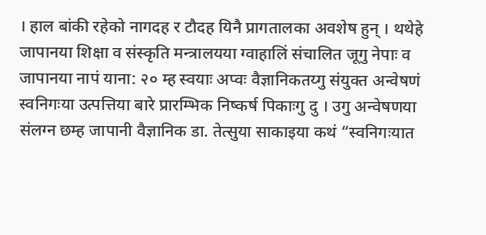। हाल बांकी रहेको नागदह र टौदह यिनै प्रागतालका अवशेष हुन् । थथेहे जापानया शिक्षा व संस्कृति मन्त्रालयया ग्वाहालिं संचालित जूगु नेपाः व जापानया नापं याना: २० म्ह स्वयाः अप्वः वैज्ञानिकतय्गु संयुक्त अन्वेषणं स्वनिगःया उत्पत्तिया बारे प्रारम्भिक निष्कर्ष पिकाःगु दु । उगु अन्वेषणया संलग्न छम्ह जापानी वैज्ञानिक डा. तेत्सुया साकाइया कथं “स्वनिगःयात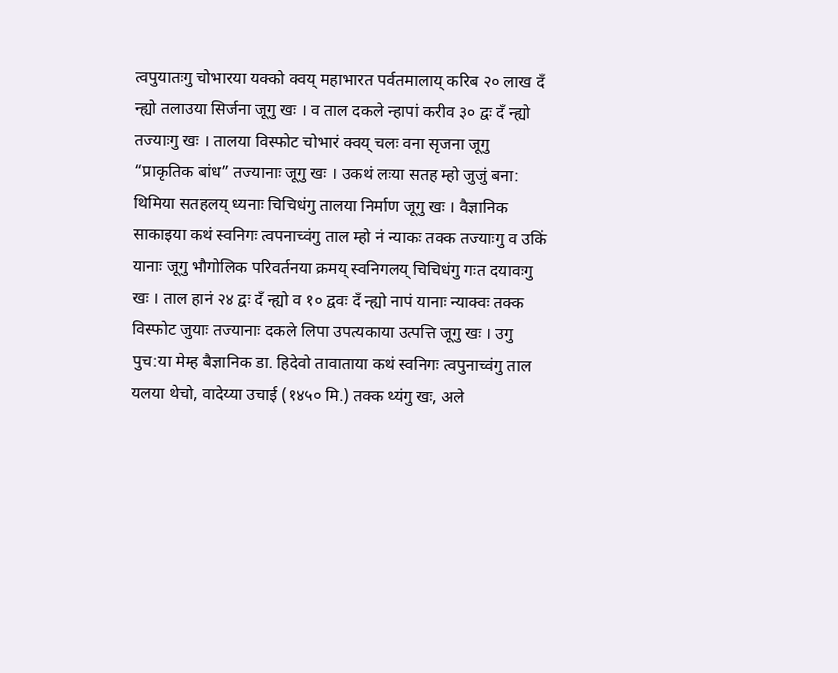त्वपुयातःगु चोभारया यक्को क्वय् महाभारत पर्वतमालाय् करिब २० लाख दँ न्ह्यो तलाउया सिर्जना जूगु खः । व ताल दकले न्हापां करीव ३० द्वः दँ न्ह्यो तज्याःगु खः । तालया विस्फोट चोभारं क्वय् चलः वना सृजना जूगु “प्राकृतिक बांध” तज्यानाः जूगु खः । उकथं लःया सतह म्हो जुजुं बना: थिमिया सतहलय् ध्यनाः चिचिधंगु तालया निर्माण जूगु खः । वैज्ञानिक साकाइया कथं स्वनिगः त्वपनाच्वंगु ताल म्हो नं न्याकः तक्क तज्याःगु व उकिं यानाः जूगु भौगोलिक परिवर्तनया क्रमय् स्वनिगलय् चिचिधंगु गःत दयावःगु खः । ताल हानं २४ द्वः दँ न्ह्यो व १० द्ववः दँ न्ह्यो नापं यानाः न्याक्वः तक्क विस्फोट जुयाः तज्यानाः दकले लिपा उपत्यकाया उत्पत्ति जूगु खः । उगु पुच:या मेम्ह बैज्ञानिक डा. हिदेवो तावाताया कथं स्वनिगः त्वपुनाच्वंगु ताल यलया थेचो, वादेय्या उचाई (१४५० मि.) तक्क थ्यंगु खः, अले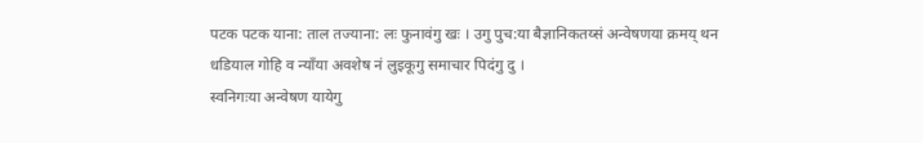पटक पटक याना: ताल तज्याना: लः फुनावंगु खः । उगु पुच:या बैज्ञानिकतय्सं अन्वेषणया क्रमय् थन धडियाल गोहि व न्याँया अवशेष नं लुइकूगु समाचार पिदंगु दु ।
स्वनिगःया अन्वेषण यायेगु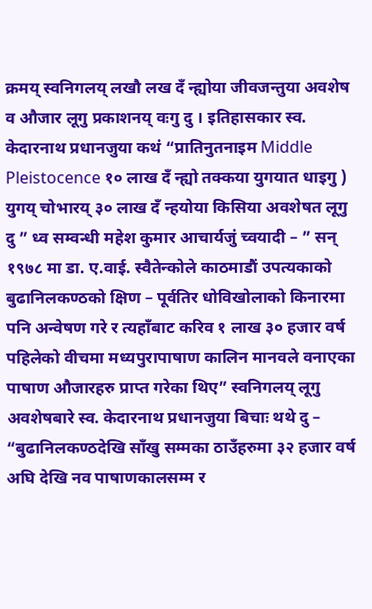क्रमय् स्वनिगलय् लखौ लख दँ न्ह्योया जीवजन्तुया अवशेष व औजार लूगु प्रकाशनय् वःगु दु । इतिहासकार स्व. केदारनाथ प्रधानजुया कथं “प्रातिनुतनाइम Middle Pleistocence १० लाख दँ न्ह्यो तक्कया युगयात धाइगु ) युगय् चोभारय् ३० लाख दँ न्हयोया किसिया अवशेषत लूगु दु ” ध्व सम्वन्धी महेश कुमार आचार्यजुं च्वयादी – ” सन् १९७८ मा डा. ए.वाई. स्वैतेन्कोले काठमाडौं उपत्यकाको बुढानिलकण्ठको क्षिण – पूर्वतिर धोविखोलाको किनारमा पनि अन्वेषण गरे र त्यहाँबाट करिव १ लाख ३० हजार वर्ष पहिलेको वीचमा मध्यपुरापाषाण कालिन मानवले वनाएका पाषाण औजारहरु प्राप्त गरेका थिए” स्वनिगलय् लूगु अवशेषबारे स्व. केदारनाथ प्रधानजुया बिचाः थथे दु – “बुढानिलकण्ठदेखि साँखु सम्मका ठाउँहरुमा ३२ हजार वर्ष अघि देखि नव पाषाणकालसम्म र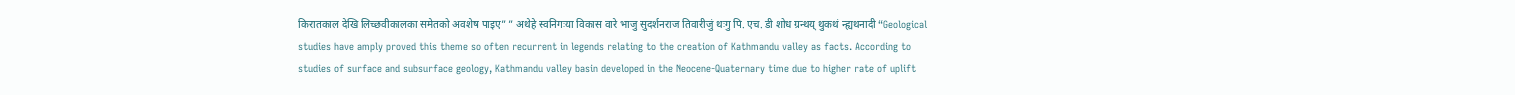किरातकाल देखि लिच्छवीकालका समेतको अवशेष पाइए” ” अथेहे स्वनिगःया विकास वारे भाजु सुदर्शनराज तिवारीजुं थःगु पि. एच. डी शोध ग्रन्थय् थुकथं न्ह्यथनादी “Geological studies have amply proved this theme so often recurrent in legends relating to the creation of Kathmandu valley as facts. According to studies of surface and subsurface geology, Kathmandu valley basin developed in the Neocene-Quaternary time due to higher rate of uplift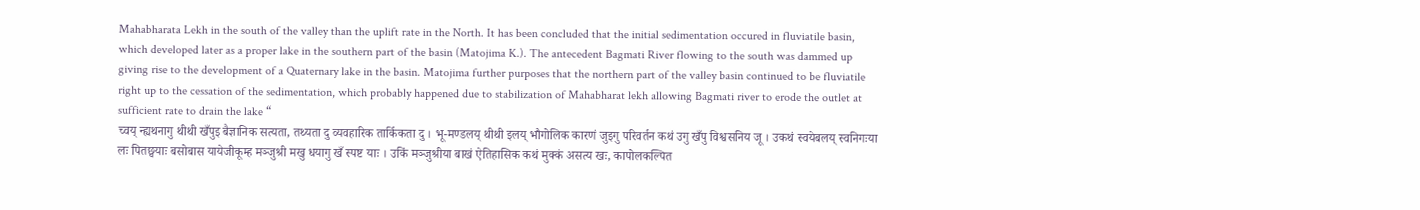Mahabharata Lekh in the south of the valley than the uplift rate in the North. It has been concluded that the initial sedimentation occured in fluviatile basin, which developed later as a proper lake in the southern part of the basin (Matojima K.). The antecedent Bagmati River flowing to the south was dammed up giving rise to the development of a Quaternary lake in the basin. Matojima further purposes that the northern part of the valley basin continued to be fluviatile right up to the cessation of the sedimentation, which probably happened due to stabilization of Mahabharat lekh allowing Bagmati river to erode the outlet at sufficient rate to drain the lake “
च्वय् न्ह्यथनागु थीथी खँपुइ बैज्ञानिक सत्यता, तथ्यता दु व्यवहारिक तार्किकता दु । भू-मण्डलय् थीथी इलय् भौगोलिक कारणं जुइगु परिवर्तन कथं उगु खँपु विश्वसनिय जू । उकथं स्वयेबलय् स्वनिगःया लः पितछ्वयाः बसोबास यायेजीकूम्ह मञ्जुश्री मखु धयागु खँ स्पष्ट याः । उकिं मञ्जुश्रीया बाखं ऐतिहासिक कथं मुक्कं असत्य खः, कापोलकल्पित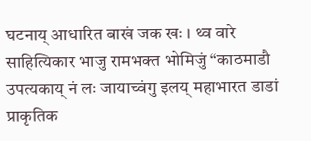घटनाय् आधारित बाखं जक खः । थ्व वारे साहित्यिकार भाजु रामभक्त भोमिजुं “काठमाडौ उपत्यकाय् नं लः जायाच्वंगु इलय् महाभारत डाडां प्राकृतिक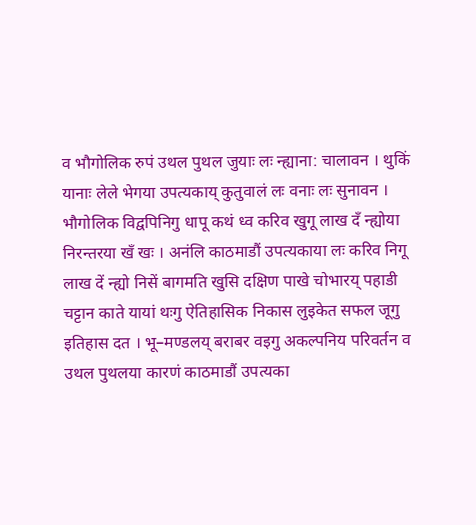व भौगोलिक रुपं उथल पुथल जुयाः लः न्ह्याना: चालावन । थुकिं यानाः लेले भेगया उपत्यकाय् कुतुवालं लः वनाः लः सुनावन । भौगोलिक विद्वपिनिगु धापू कथं ध्व करिव खुगू लाख दँ न्ह्योया निरन्तरया खँ खः । अनंलि काठमाडौं उपत्यकाया लः करिव निगू लाख दें न्ह्यो निसें बागमति खुसि दक्षिण पाखे चोभारय् पहाडी चट्टान काते यायां थःगु ऐतिहासिक निकास लुइकेत सफल जूगु इतिहास दत । भू–मण्डलय् बराबर वइगु अकल्पनिय परिवर्तन व उथल पुथलया कारणं काठमाडौं उपत्यका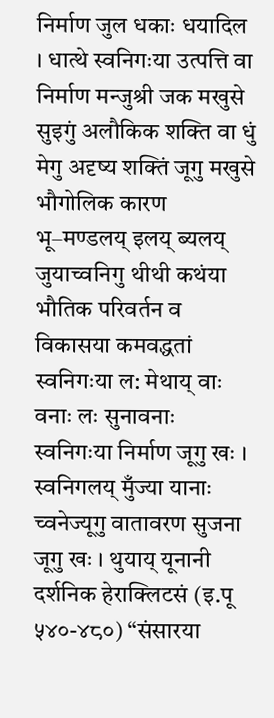निर्माण जुल धकाः धयादिल । धात्थे स्वनिगःया उत्पत्ति वा निर्माण मन्जुश्री जक मखुसे सुइगुं अलौकिक शक्ति वा धुं मेगु अदृष्य शक्तिं जूगु मखुसे भौगोलिक कारण भू–मण्डलय् इलय् ब्यलय् जुयाच्वनिगु थीथी कथंया भौतिक परिवर्तन व विकासया कमवद्धतां स्वनिगःया ल: मेथाय् वाः वनाः लः सुनावनाः स्वनिगःया निर्माण जूगु खः । स्वनिगलय् मुँज्या यानाः च्वनेज्यूगु वातावरण सुजना जूगु खः । थुयाय् यूनानी दर्शनिक हेराक्लिटसं (इ.पू ५४०-४८०) “संसारया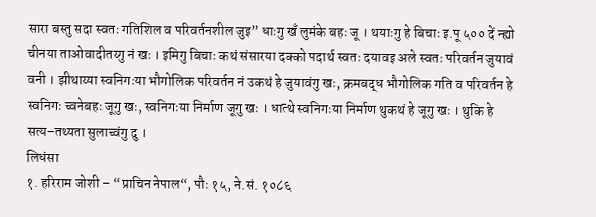सारा बस्तु सदा स्वतः गतिशिल व परिवर्तनशील जुइ” धाःगु खँ लुमंके बहः जू । थयाःगु हे बिचाः इ.पू ५०० दें न्ह्यो चीनया ताओवादीतय्गु नं खः । इमिगु बिचाः कथं संसारया दक्को पदार्थ स्वतः दयावइ अले स्वतः परिवर्तन जुयावं वनी । झीथाय्या स्वनिगःया भौगोलिक परिवर्तन नं उकथं हे जुयावंगु खः, क्रमबद्ध भौगोलिक गति व परिवर्तन हे स्वनिगः च्वनेबहः जूगु खः, स्वनिगःया निर्माण जूगु खः । धात्थे स्वनिगःया निर्माण थुकथं हे जूगु खः । थुकि हे सत्य–तथ्यता सुलाच्वंगु दु ।
लिधंसा
१. हरिराम जोशी – “प्राचिन नेपाल“, पौः १५, ने.सं. १०८६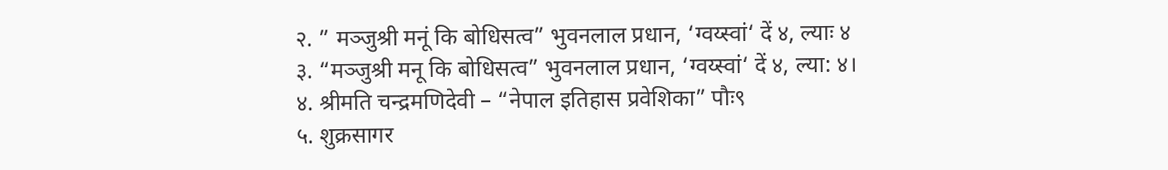२. ” मञ्जुश्री मनूं कि बोधिसत्व” भुवनलाल प्रधान, ‘ग्वय्स्वां‘ दें ४, ल्याः ४
३. “मञ्जुश्री मनू कि बोधिसत्व” भुवनलाल प्रधान, ‘ग्वय्स्वां‘ दें ४, ल्या: ४।
४. श्रीमति चन्द्रमणिदेवी – “नेपाल इतिहास प्रवेशिका” पौः९
५. शुक्रसागर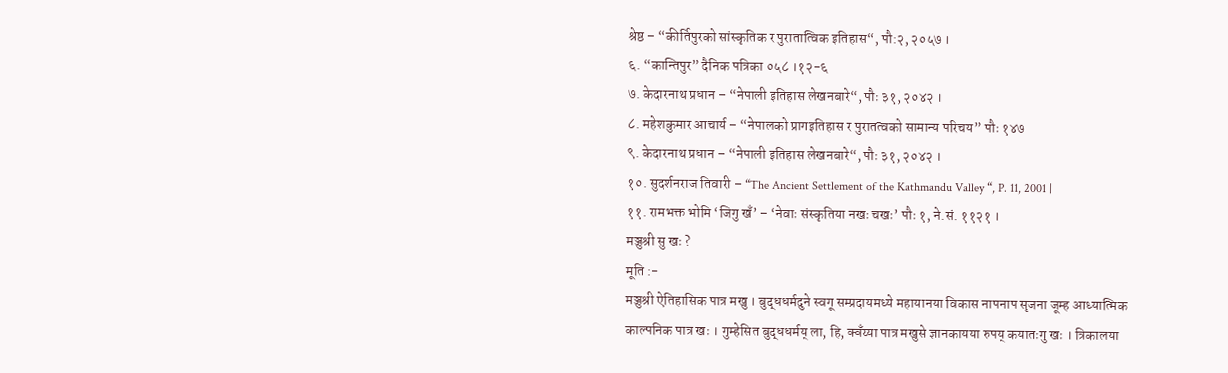श्रेष्ठ – “कीर्तिपुरको सांस्कृतिक र पुरातात्विक इतिहास“, पौ:२, २०५७ ।
६. “कान्तिपुर” दैनिक पत्रिका ०५८ ।१२-६
७. केदारनाथ प्रधान – “नेपाली इतिहास लेखनबारे“, पौः ३१, २०४२ ।
८. महेशकुमार आचार्य – “नेपालको प्रागइतिहास र पुरातत्वको सामान्य परिचय” पौः १४७
९. केदारनाथ प्रधान – “नेपाली इतिहास लेखनबारे“, पौः ३१, २०४२ ।
१०. सुदर्शनराज तिवारी – “The Ancient Settlement of the Kathmandu Valley “, P. 11, 2001 |
११. रामभक्त भोमि ‘जिगु खँ’ – ‘नेवाः संस्कृतिया नखः चखः’ पौः १, ने.सं. ११२१ ।
मञ्जुश्री सु खः ?
मूति :-
मञ्जुश्री ऐतिहासिक पात्र मखु । बुद्धधर्मदुने स्वगू सम्प्रदायमध्ये महायानया विकास नापनाप सृजना जूम्ह आध्यात्मिक काल्पनिक पात्र खः । गुम्हेसित बुद्धधर्मय् ला, हि, क्वँय्या पात्र मखुसे ज्ञानकायया रुपय् कयातःगु खः । त्रिकालया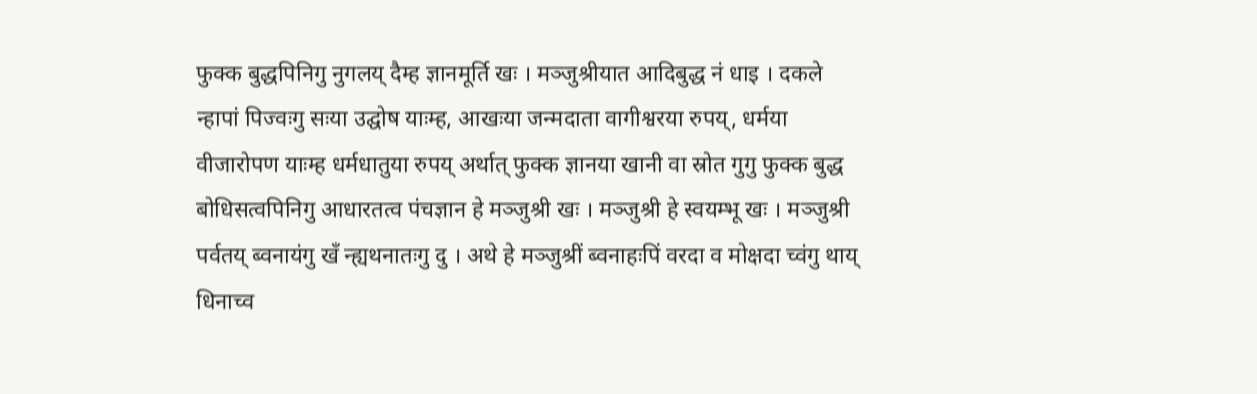फुक्क बुद्धपिनिगु नुगलय् दैम्ह ज्ञानमूर्ति खः । मञ्जुश्रीयात आदिबुद्ध नं धाइ । दकले न्हापां पिज्वःगु सःया उद्घोष याःम्ह, आखःया जन्मदाता वागीश्वरया रुपय्, धर्मया वीजारोपण याःम्ह धर्मधातुया रुपय् अर्थात् फुक्क ज्ञानया खानी वा स्रोत गुगु फुक्क बुद्ध बोधिसत्वपिनिगु आधारतत्व पंचज्ञान हे मञ्जुश्री खः । मञ्जुश्री हे स्वयम्भू खः । मञ्जुश्री पर्वतय् ब्वनायंगु खँ न्ह्यथनातःगु दु । अथे हे मञ्जुश्रीं ब्वनाहःपिं वरदा व मोक्षदा च्वंगु थाय् धिनाच्व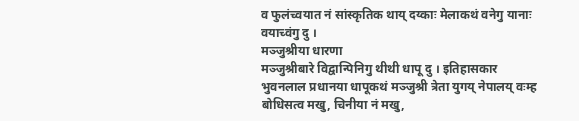व फुलंच्वयात नं सांस्कृतिक थाय् दय्काः मेलाकथं वनेगु यानाः वयाच्वंगु दु ।
मञ्जुश्रीया धारणा
मञ्जुश्रीबारे विद्वान्पिनिगु थीथी धापू दु । इतिहासकार भुवनलाल प्रधानया धापूकथं मञ्जुश्री त्रेता युगय् नेपालय् वःम्ह बोधिसत्व मखु, चिनीया नं मखु,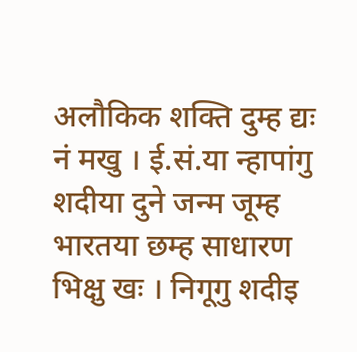अलौकिक शक्ति दुम्ह द्यः नं मखु । ई.सं.या न्हापांगु शदीया दुने जन्म जूम्ह भारतया छम्ह साधारण भिक्षु खः । निगूगु शदीइ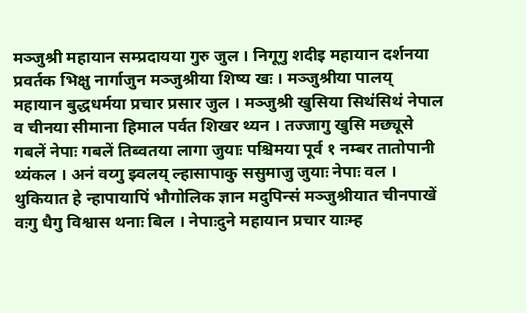मञ्जुश्री महायान सम्प्रदायया गुरु जुल । निगूगु शदीइ महायान दर्शनया प्रवर्तक भिक्षु नार्गाजुन मञ्जुश्रीया शिष्य खः । मञ्जुश्रीया पालय् महायान बुद्धधर्मया प्रचार प्रसार जुल । मञ्जुश्री खुसिया सिथंसिथं नेपाल व चीनया सीमाना हिमाल पर्वत शिखर थ्यन । तज्जागु खुसि मछ्यूसे गबलें नेपाः गबलें तिब्वतया लागा जुयाः पश्चिमया पूर्व १ नम्बर तातोपानी थ्यंकल । अनं वय्गु झ्वलय् ल्हासापाकु ससुमाजु जुयाः नेपाः वल । थुकियात हे न्हापायापिं भौगोलिक ज्ञान मदुपिन्सं मञ्जुश्रीयात चीनपाखें वःगु धैगु विश्वास थनाः बिल । नेपाःदुने महायान प्रचार याःम्ह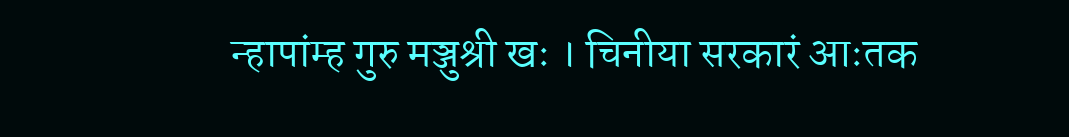न्हापांम्ह गुरु मञ्जुश्री खः । चिनीया सरकारं आःतक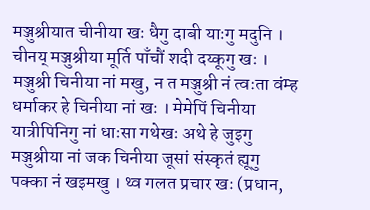मञ्जुश्रीयात चीनीया खः धैगु दाबी याःगु मदुनि । चीनय् मञ्जुश्रीया मूर्ति पाँचौं शदी दय्कूगु खः । मञ्जुश्री चिनीया नां मखु, न त मञ्जुश्री नं त्वःता वंम्ह धर्माकर हे चिनीया नां खः । मेमेपिं चिनीया यात्रीपिनिगु नां धाःसा गथेखः अथे हे जुइगु मञ्जुश्रीया नां जक चिनीया जूसां संस्कृतं ह्यूगु पक्का नं खइमखु । थ्व गलत प्रचार खः (प्रधान,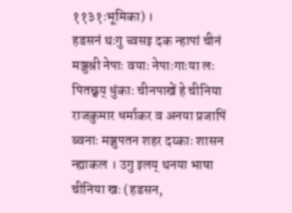११३१ःभूमिका) ।
हडसनं थःगु च्वसइ दक न्हापां चीनं मञ्जुश्री नेपाः वयाः नेपाःगाःया लः पितछ्वय् धुंकाः चीनपाखें हे चीनिया राजकुमार धर्माकर व अनया प्रजापिं ब्वनाः मञ्जुपतन शहर दय्काः शासन न्ह्याकल । उगु इलय् थनया भाषा चीनिया खः (हडसन,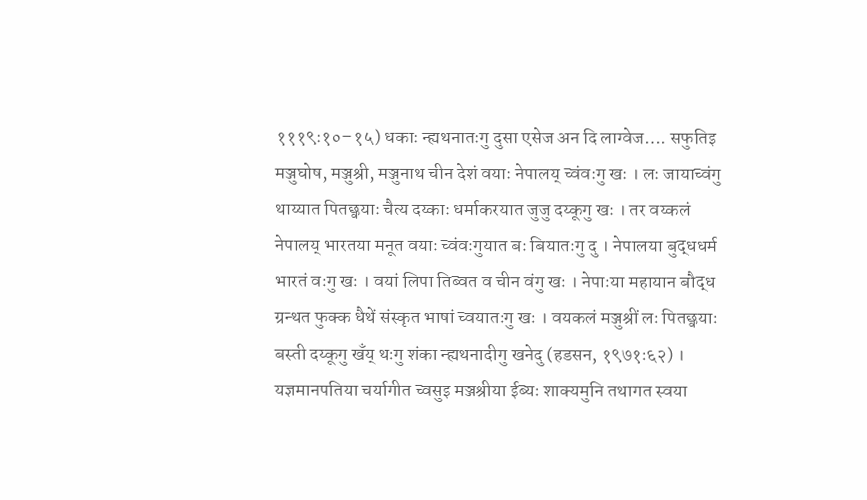१११९ः१०–१५) धकाः न्ह्यथनातःगु दुसा एसेज अन दि लाग्वेज…. सफुतिइ मञ्जुघोष, मञ्जुश्री, मञ्जुनाथ चीन देशं वयाः नेपालय् च्वंवःगु खः । लः जायाच्वंगु थाय्यात पितछ्वयाः चैत्य दय्काः धर्माकरयात जुजु दय्कूगु खः । तर वय्कलं नेपालय् भारतया मनूत वयाः च्वंवःगुयात बः बियातःगु दु । नेपालया बुद्धधर्म भारतं वःगु खः । वयां लिपा तिब्वत व चीन वंगु खः । नेपाःया महायान बौद्ध ग्रन्थत फुक्क धैथें संस्कृत भाषां च्वयातःगु खः । वयकलं मञ्जुश्रीं लः पितछ्वयाः बस्ती दय्कूगु खँय् थःगु शंका न्ह्यथनादीगु खनेदु (हडसन, १९७१ः६२) ।
यज्ञमानपतिया चर्यागीत च्वसुइ मञ्जश्रीया ईब्यः शाक्यमुनि तथागत स्वया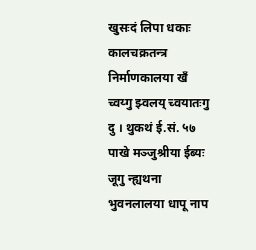खुसःदं लिपा धकाः कालचक्रतन्त्र निर्माणकालया खँ च्वय्गु झ्वलय् च्वयातःगु दु । थुकथं ई.सं. ५७ पाखे मञ्जुश्रीया ईब्यः जूगु न्ह्यथना भुवनलालया धापू नाप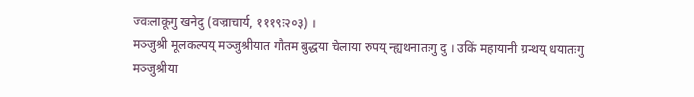ज्वःलाकूगु खनेदु (वज्राचार्य, १११९ः२०३) ।
मञ्जुश्री मूलकल्पय् मञ्जुश्रीयात गौतम बुद्धया चेलाया रुपय् न्ह्यथनातःगु दु । उकिं महायानी ग्रन्थय् धयातःगु मञ्जुश्रीया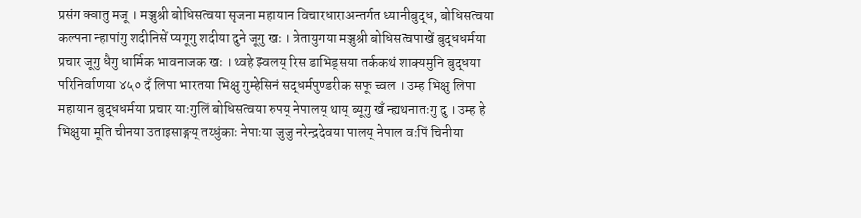प्रसंग क्वातु मजू । मञ्जुश्री बोधिसत्वया सृजना महायान विचारधाराअन्तर्गत ध्यानीबुद्ध, बोधिसत्वया कल्पना न्हापांगु शदीनिसें प्यगूगु शदीया दुने जूगु खः । त्रेतायुगया मञ्जुश्री बोधिसत्वपाखें बुद्धधर्मया प्रचार जूगु धैगु धार्मिक भावनाजक खः । थ्वहे झ्वलय् रिस डाभिड्सया तर्ककथं शाक्यमुनि बुद्धया परिनिर्वाणया ४५० दँ लिपा भारतया भिक्षु गुम्हेसिनं सद्धर्मपुण्डरीक सफू च्वल । उम्ह भिक्षु लिपा महायान बुद्धधर्मया प्रचार याःगुलिं बोधिसत्वया रुपय् नेपालय् थाय् ब्यूगु खँ न्ह्यथनातःगु दु । उम्ह हे भिक्षुया मूति चीनया उताइसाङ्गय् तय्धुंकाः नेपाःया जुजु नरेन्द्रदेवया पालय् नेपाल वःपिं चिनीया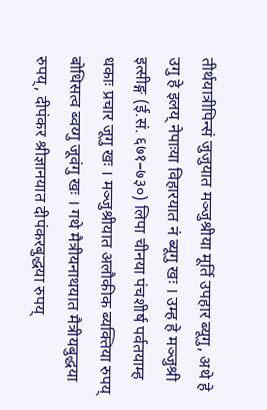तीर्थयात्रीपिन्सं जुजुयात मञ्जुश्रीया मूर्ति उपहार ब्यूगु, अथे हे उगु हे इलय् नेपाःया विहारयात नं ब्यूगु खः । उम्ह हे मञ्जुश्री इत्सीङ्ग (ई.सं. ६७१–७३०) लिपा चीनया पंचशीर्ष पर्वतयाम्ह धकाः प्रचार जूगु खः । मञ्जुश्रीयात अलौकीक ब्यक्तिया रुपय् बोधिसत्व ब्वय्गु जूवंगु खः । गथे मैत्रीयनाथयात मैत्रीयबुद्धया रुपय्, दीपंकर श्रीज्ञानयात दीपंकरबुद्धया रुपय्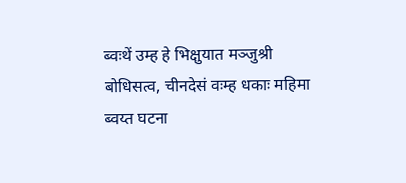ब्वःथें उम्ह हे भिक्षुयात मञ्जुश्री बोधिसत्व, चीनदेसं वःम्ह धकाः महिमा ब्वय्त घटना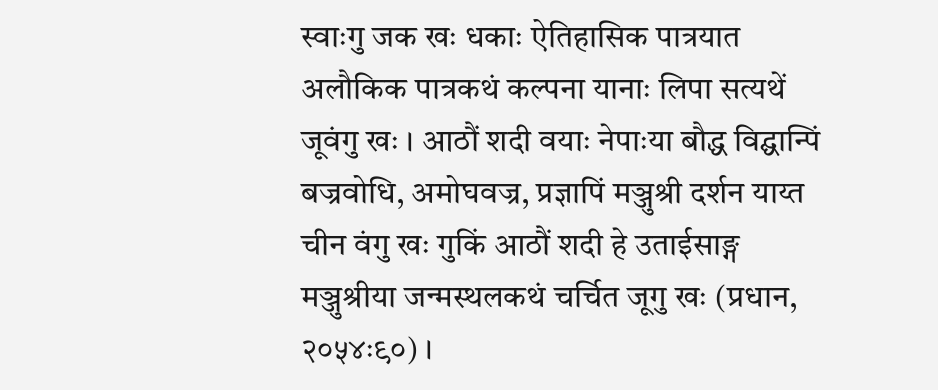स्वाःगु जक खः धकाः ऐतिहासिक पात्रयात अलौकिक पात्रकथं कल्पना यानाः लिपा सत्यथें जूवंगु खः । आठौं शदी वयाः नेपाःया बौद्ध विद्घान्पिं बज्रवोधि, अमोघवज्र, प्रज्ञापिं मञ्जुश्री दर्शन याय्त चीन वंगु खः गुकिं आठौं शदी हे उताईसाङ्ग मञ्जुश्रीया जन्मस्थलकथं चर्चित जूगु खः (प्रधान, २०५४ः९०) ।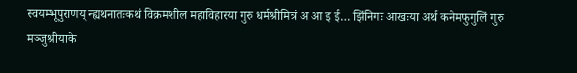स्वयम्भूपुराणय् न्ह्यथनातःकथं विक्रमशील महाविहारया गुरु धर्मश्रीमित्रं अ आ इ ई… झिंनिगः आखःया अर्थ कनेमफुगुलिं गुरु मञ्जुश्रीयाके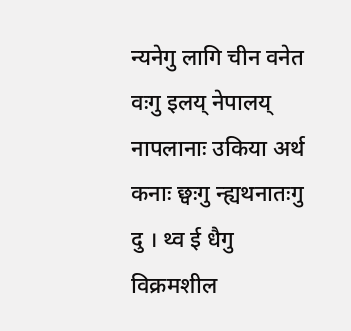न्यनेगु लागि चीन वनेत वःगु इलय् नेपालय् नापलानाः उकिया अर्थ कनाः छ्वःगु न्ह्यथनातःगु दु । थ्व ई धैगु विक्रमशील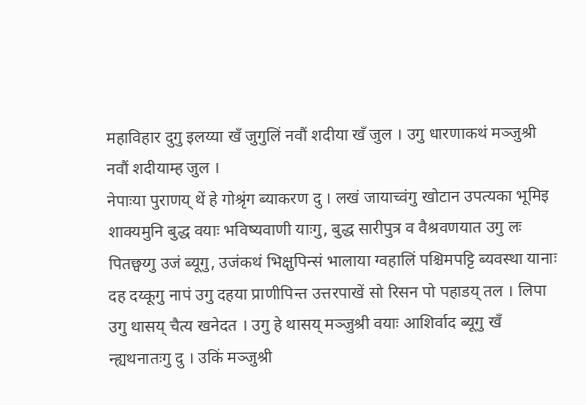महाविहार दुगु इलय्या खँ जुगुलिं नवौं शदीया खँ जुल । उगु धारणाकथं मञ्जुश्री नवौं शदीयाम्ह जुल ।
नेपाःया पुराणय् थें हे गोश्रृंग ब्याकरण दु । लखं जायाच्वंगु खोटान उपत्यका भूमिइ शाक्यमुनि बुद्ध वयाः भविष्यवाणी याःगु, बुद्ध सारीपुत्र व वैश्रवणयात उगु लः पितछ्वय्गु उजं ब्यूगु, उजंकथं भिक्षुपिन्सं भालाया ग्वहालिं पश्चिमपट्टि ब्यवस्था यानाः दह दय्कूगु नापं उगु दहया प्राणीपिन्त उत्तरपाखें सो रिसन पो पहाडय् तल । लिपा उगु थासय् चैत्य खनेदत । उगु हे थासय् मञ्जुश्री वयाः आशिर्वाद ब्यूगु खँ न्ह्यथनातःगु दु । उकिं मञ्जुश्री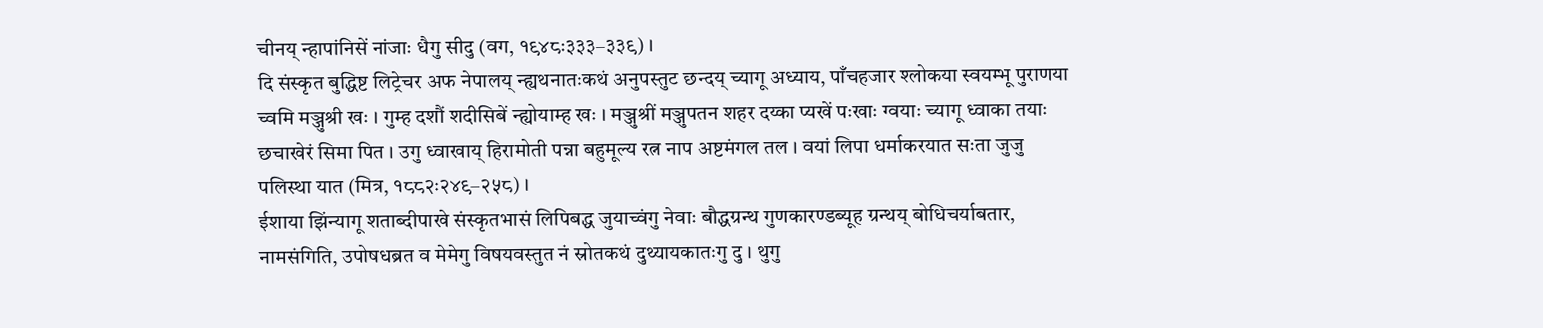चीनय् न्हापांनिसें नांजाः धैगु सीदु (वग, १९४८ः३३३–३३९) ।
दि संस्कृत बुद्धिष्ट लिट्रेचर अफ नेपालय् न्ह्यथनातःकथं अनुपस्तुट छन्दय् च्यागू अध्याय, पाँचहजार श्लोकया स्वयम्भू पुराणया च्वमि मञ्जुश्री खः । गुम्ह दशौं शदीसिबें न्ह्योयाम्ह खः । मञ्जुश्रीं मञ्जुपतन शहर दय्का प्यखें पःखाः ग्वयाः च्यागू ध्वाका तयाः छचाखेरं सिमा पित । उगु ध्वाखाय् हिरामोती पन्ना बहुमूल्य रत्न नाप अष्टमंगल तल । वयां लिपा धर्माकरयात सःता जुजु पलिस्था यात (मित्र, १८८२ः२४९–२५८) ।
ईशाया झिंन्यागू शताब्दीपाखे संस्कृतभासं लिपिबद्ध जुयाच्वंगु नेवाः बौद्धग्रन्थ गुणकारण्डब्यूह ग्रन्थय् बोधिचर्याबतार, नामसंगिति, उपोषधब्रत व मेमेगु विषयवस्तुत नं स्रोतकथं दुथ्यायकातःगु दु । थुगु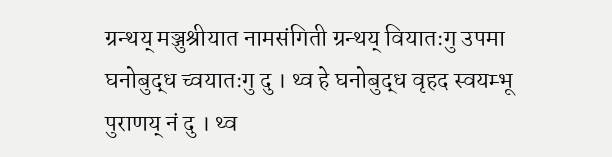ग्रन्थय् मञ्जुश्रीयात नामसंगिती ग्रन्थय् वियातःगु उपमा घनोबुद्ध च्वयातःगु दु । थ्व हे घनोबुद्ध वृहद स्वयम्भू पुराणय् नं दु । थ्व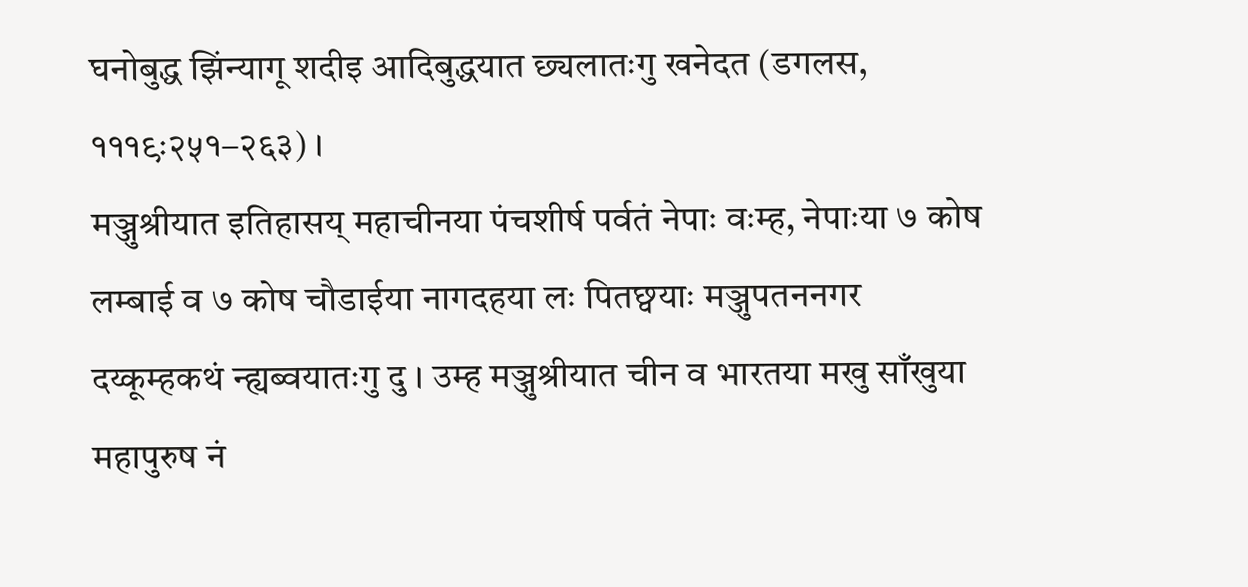घनोबुद्ध झिंन्यागू शदीइ आदिबुद्धयात छ्यलातःगु खनेदत (डगलस, १११९ः२५१–२६३) ।
मञ्जुश्रीयात इतिहासय् महाचीनया पंचशीर्ष पर्वतं नेपाः वःम्ह, नेपाःया ७ कोष लम्बाई व ७ कोष चौडाईया नागदहया लः पितछ्वयाः मञ्जुपतननगर दय्कूम्हकथं न्ह्यब्वयातःगु दु । उम्ह मञ्जुश्रीयात चीन व भारतया मखु साँखुया महापुरुष नं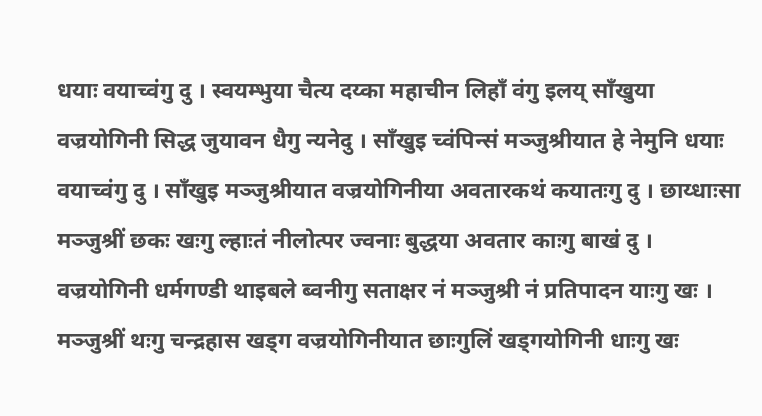धयाः वयाच्वंगु दु । स्वयम्भुया चैत्य दय्का महाचीन लिहाँ वंगु इलय् साँखुया वज्रयोगिनी सिद्ध जुयावन धैगु न्यनेदु । साँखुइ च्वंपिन्सं मञ्जुश्रीयात हे नेमुनि धयाः वयाच्वंगु दु । साँखुइ मञ्जुश्रीयात वज्रयोगिनीया अवतारकथं कयातःगु दु । छाय्धाःसा मञ्जुश्रीं छकः खःगु ल्हाःतं नीलोत्पर ज्वनाः बुद्धया अवतार काःगु बाखं दु । वज्रयोगिनी धर्मगण्डी थाइबले ब्वनीगु सताक्षर नं मञ्जुश्री नं प्रतिपादन याःगु खः । मञ्जुश्रीं थःगु चन्द्रहास खड्ग वज्रयोगिनीयात छाःगुलिं खड्गयोगिनी धाःगु खः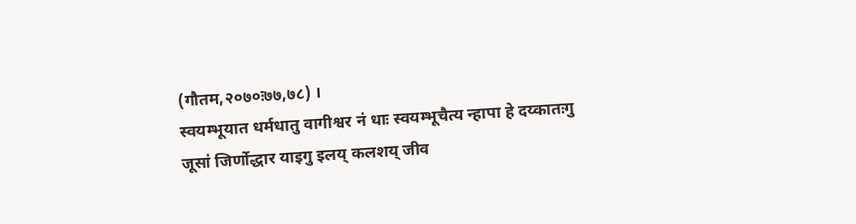(गौतम,२०७०ः७७,७८) ।
स्वयम्भूयात धर्मधातु वागीश्वर नं धाः स्वयम्भूचैत्य न्हापा हे दय्कातःगु जूसां जिर्णोद्धार याइगु इलय् कलशय् जीव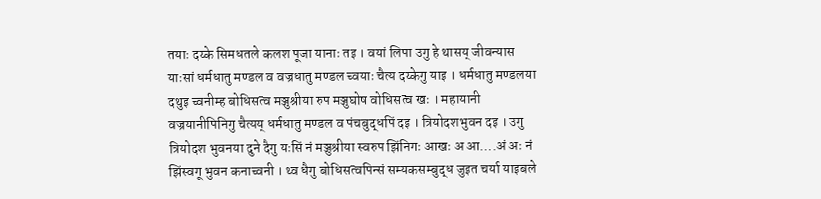तयाः दय्के सिमधतले कलश पूजा यानाः तइ । वयां लिपा उगु हे थासय् जीवन्यास याःसां धर्मधातु मण्डल व वज्रधातु मण्डल च्वयाः चैत्य दय्केगु याइ । धर्मधातु मण्डलया दथुइ च्वनीम्ह बोधिसत्व मञ्जुश्रीया रुप मञ्जुघोष वोधिसत्व खः । महायानी वज्रयानीपिनिगु चैत्यय् धर्मधातु मण्डल व पंचबुद्धपिं दइ । त्रियोदशभुवन दइ । उगु त्रियोदश भुवनया दुने दैगु यःसिं नं मञ्जुश्रीया स्वरुप झिंनिगः आखः अ आ….अं अः नं झिंस्वगू भुवन कनाच्वनी । थ्व धैगु बोधिसत्वपिन्सं सम्यकसम्बुद्ध जुइत चर्या याइबले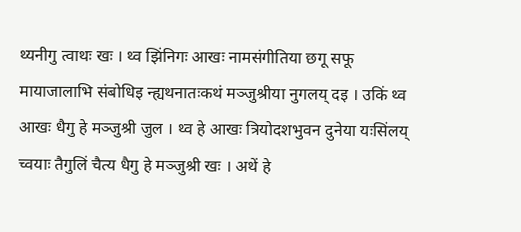थ्यनीगु त्वाथः खः । थ्व झिंनिगः आखः नामसंगीतिया छगू सफू मायाजालाभि संबोधिइ न्ह्यथनातःकथं मञ्जुश्रीया नुगलय् दइ । उकिं थ्व आखः धैगु हे मञ्जुश्री जुल । थ्व हे आखः त्रियोदशभुवन दुनेया यःसिंलय् च्वयाः तैगुलिं चैत्य धैगु हे मञ्जुश्री खः । अथें हे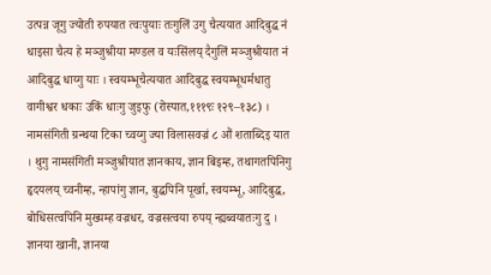उत्पन्न जूगु ज्योती रुपयात त्वःपुयाः तःगुलिं उगु चैत्ययात आदिबुद्ध नं धाइसा चैत्य हे मञ्जुश्रीया मण्डल व यःसिंलय् दैगुलिं मञ्जुश्रीयात नं आदिबुद्ध धाय्गु याः । स्वयम्भूचैत्ययात आदिबुद्ध स्वयम्भूधर्मधातु वागीश्वर धकाः उकिं धाःगु जुइफु (रोस्पात,१११९ः १२९–१३८) ।
नामसंगिती ग्रन्थया टिका च्वय्गु ज्या विलासवज्रं ८ औं शताब्दिइ यात । थुगु नामसंगिती मञ्जुश्रीयात ज्ञानकाय, ज्ञान बिइम्ह, तथागतपिनिगु हृदयलय् च्वनीम्ह, न्हापांगु ज्ञान, बुद्धपिनि पूर्खा, स्वयम्भू, आदिबुद्ध, बोधिसत्वपिनि मुख्यम्ह वज्रधर, वज्रसत्वया रुपय् न्ह्यब्वयातःगु दु । ज्ञानया खानी, ज्ञानया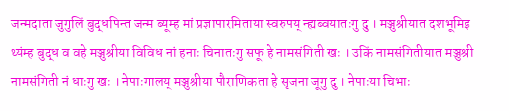जन्मदाता जुगुलिं बुद्धपिन्त जन्म ब्यूम्ह मां प्रज्ञापारमिताया स्वरुपय् न्ह्यब्वयातःगु दु । मञ्जुश्रीयात दशभूमिइ थ्यंम्ह बुद्ध व वहे मञ्जुश्रीया विविध नां हनाः चिनातःगु सफू हे नामसंगिती खः । उकिं नामसंगितीयात मञ्जुश्री नामसंगिती नं धाःगु खः । नेपाःगालय् मञ्जुश्रीया पौराणिकता हे सृजना जूगु दु । नेपाःया चिभाः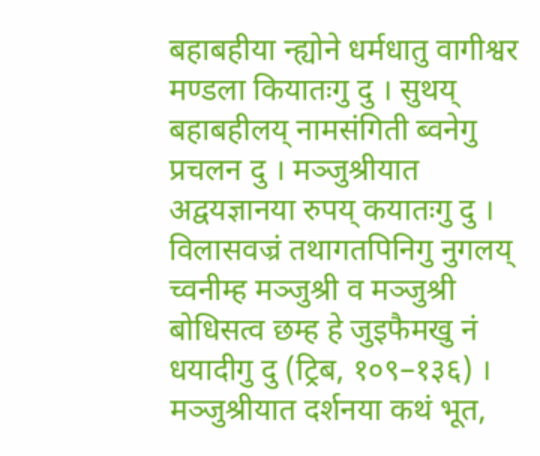बहाबहीया न्ह्योने धर्मधातु वागीश्वर मण्डला कियातःगु दु । सुथय् बहाबहीलय् नामसंगिती ब्वनेगु प्रचलन दु । मञ्जुश्रीयात अद्वयज्ञानया रुपय् कयातःगु दु । विलासवज्रं तथागतपिनिगु नुगलय् च्वनीम्ह मञ्जुश्री व मञ्जुश्री बोधिसत्व छम्ह हे जुइफैमखु नं धयादीगु दु (ट्रिब, १०९–१३६) ।
मञ्जुश्रीयात दर्शनया कथं भूत,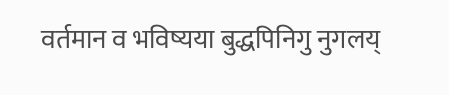वर्तमान व भविष्यया बुद्धपिनिगु नुगलय्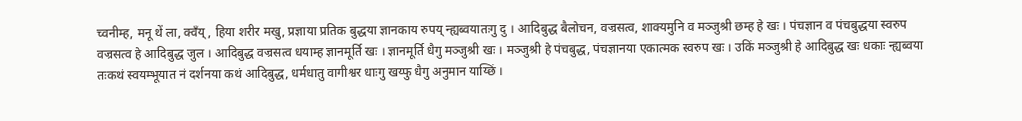च्वनीम्ह, मनू थें ला, क्वँय्, हिया शरीर मखु, प्रज्ञाया प्रतिक बुद्धया ज्ञानकाय रुपय् न्ह्यब्वयातःगु दु । आदिबुद्ध बैलोचन, वज्रसत्व, शाक्यमुनि व मञ्जुश्री छम्ह हे खः । पंचज्ञान व पंचबुद्धया स्वरुप वज्रसत्व हे आदिबुद्ध जुल । आदिबुद्ध वज्रसत्व धयाम्ह ज्ञानमूर्ति खः । ज्ञानमूर्ति धैगु मञ्जुश्री खः । मञ्जुश्री हे पंचबुद्ध, पंचज्ञानया एकात्मक स्वरुप खः । उकिं मञ्जुश्री हे आदिबुद्ध खः धकाः न्ह्यब्वया तःकथं स्वयम्भूयात नं दर्शनया कथं आदिबुद्ध, धर्मधातु वागीश्वर धाःगु खय्फु धैगु अनुमान याय्छिं ।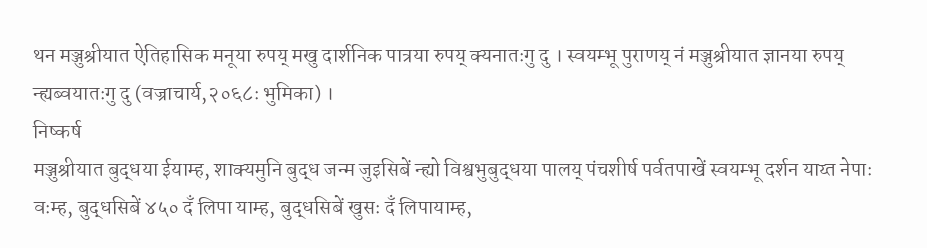थन मञ्जुश्रीयात ऐतिहासिक मनूया रुपय् मखु दार्शनिक पात्रया रुपय् क्यनातःगु दु । स्वयम्भू पुराणय् नं मञ्जुश्रीयात ज्ञानया रुपय् न्ह्यब्वयातःगु दु (वज्राचार्य,२०६८ः भुमिका) ।
निष्कर्ष
मञ्जुश्रीयात बुद्धया ईयाम्ह, शाक्यमुनि बुद्ध जन्म जुइसिबें न्ह्यो विश्वभुबुद्धया पालय् पंचशीर्ष पर्वतपाखें स्वयम्भू दर्शन याय्त नेपाः वःम्ह, बुद्धसिबें ४५० दँ लिपा याम्ह, बुद्धसिबें खुसः दँ लिपायाम्ह,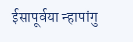ईसापूर्वया न्हापांगु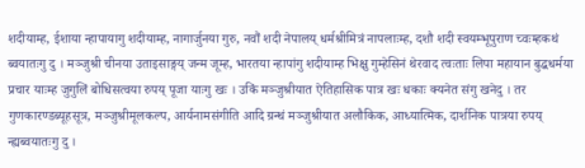शदीयाम्ह, ईशाया न्हापायागु शदीयाम्ह, नागार्जुनया गुरु, नवौं शदी नेपालय् धर्मश्रीमित्रं नापलाःम्ह, दशौ शदी स्वयम्भूपुराण च्वःम्हकथं ब्वयातःगु दु । मञ्जुश्री चीनया उताइसाङ्गय् जन्म जूम्ह, भारतया न्हापांगु शदीयाम्ह भिक्षु गुम्हेसिनं थेरवाद त्वःताः लिपा महायान बुद्धधर्मया प्रचार याःम्ह जुगुलिं बोधिसत्वया रुपय् पूजा याःगु खः । उकिं मञ्जुश्रीयात ऐतिहासिक पात्र खः धकाः क्यनेत संगु खनेदु । तर गुणकारण्डब्यूहसूत्र, मञ्जुश्रीमूलकल्प, आर्यनामसंगीति आदि ग्रन्थं मञ्जुश्रीयात अलौकिक, आध्यात्मिक, दार्शनिक पात्रया रुपय् न्ह्यब्वयातःगु दु ।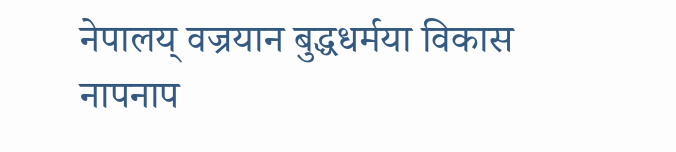नेपालय् वज्रयान बुद्धधर्मया विकास नापनाप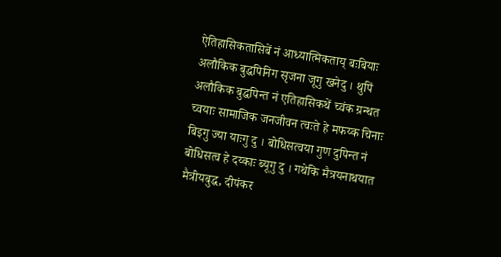ऐतिहासिकतासिबें नं आध्यात्मिकताय् बःबियाः अलौकिक बुद्धपिनिग सृजना जूगु खनेदु । थुपिं अलौकिक बुद्धपिन्त नं एतिहासिकथें च्वंक ग्रन्थत च्वयाः सामाजिक जनजीवन त्वःते हे मफय्क चिनाः बिइगु ज्या याःगु दु । बोधिसत्वया गुण दुपिन्त नं बोधिसत्व हे दय्काः ब्यूगु दु । गथेकि मैत्रयनाथयात मैत्रीयबुद्ध, दीपंकर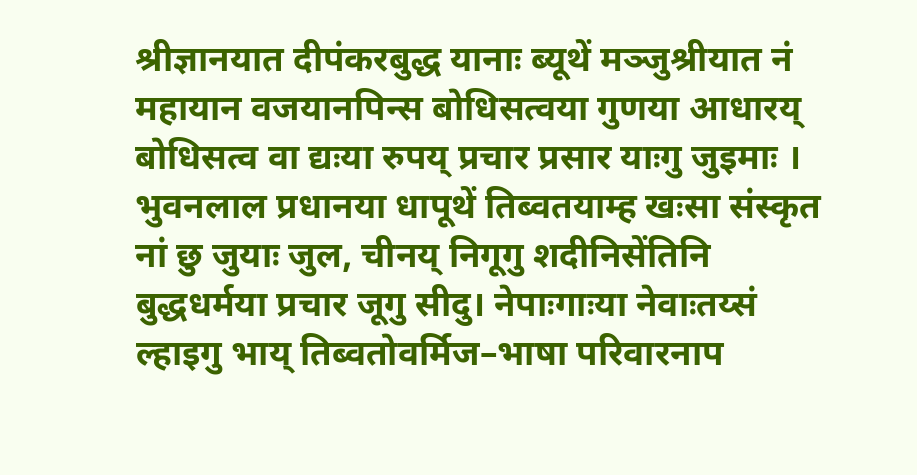श्रीज्ञानयात दीपंकरबुद्ध यानाः ब्यूथें मञ्जुश्रीयात नं महायान वजयानपिन्स बोधिसत्वया गुणया आधारय् बोधिसत्व वा द्यःया रुपय् प्रचार प्रसार याःगु जुइमाः । भुवनलाल प्रधानया धापूथें तिब्वतयाम्ह खःसा संस्कृत नां छु जुयाः जुल, चीनय् निगूगु शदीनिसेंतिनि बुद्धधर्मया प्रचार जूगु सीदु। नेपाःगाःया नेवाःतय्सं ल्हाइगु भाय् तिब्वतोवर्मिज–भाषा परिवारनाप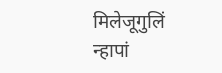मिलेजूगुलिं न्हापां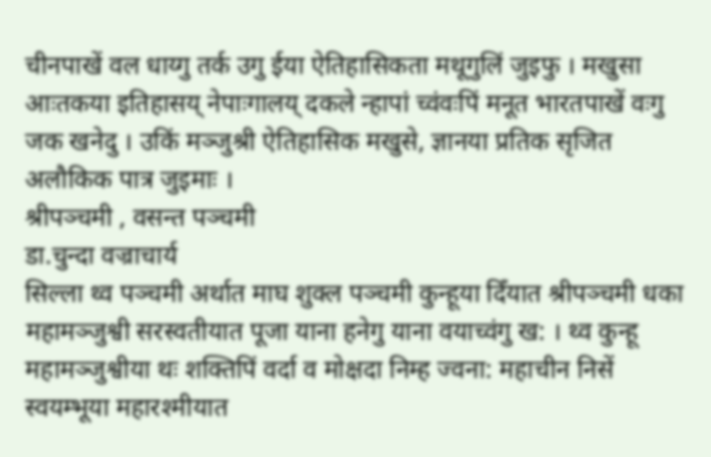चीनपाखें वल धाय्गु तर्क उगु ईया ऐतिहासिकता मथूगुलिं जुइफु । मखुसा आःतकया इतिहासय् नेपाःगालय् दकले न्हापां च्वंवःपिं मनूत भारतपाखें वःगु जक खनेदु । उकिं मञ्जुश्री ऐतिहासिक मखुसे, ज्ञानया प्रतिक सृजित अलौकिक पात्र जुइमाः ।
श्रीपञ्चमी , वसन्त पञ्चमी
डा.चुन्दा वज्राचार्य
सिल्ला थ्व पञ्चमी अर्थात माघ शुक्ल पञ्चमी कुन्हूया दिँयात श्रीपञ्चमी धका महामञ्जुश्वी सरस्वतीयात पूजा याना हनेगु याना वयाच्वंगु ख: । थ्व कुन्हू महामञ्जुश्वीया थः शक्तिपिं वर्दा व मोक्षदा निम्ह ज्वना: महाचीन निसें स्वयम्भूया महारश्मीयात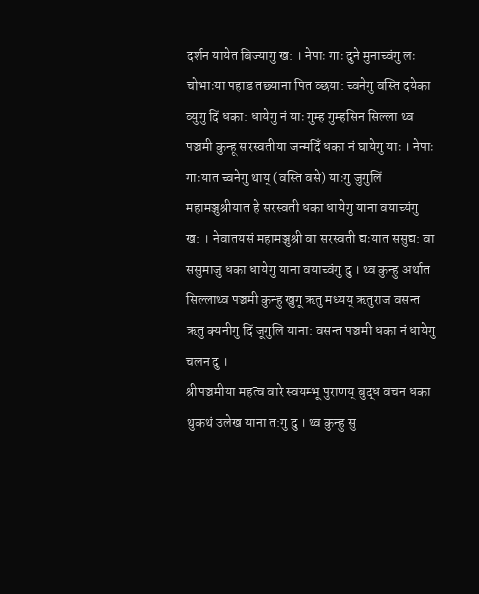दर्शन यायेत बिज्यागु ख: । नेपाः गाः दुने मुनाच्वंगु लः चोभाःया पहाड तछ्याना पित व्छया: च्वनेगु वस्ति दयेका व्युगु दिं धका: धायेगु नं याः गुम्ह गुम्हसिन सिल्ला थ्व पञ्चमी कुन्हू सरस्वतीया जन्मदिँ धका नं घायेगु याः । नेपाः गाःयात च्वनेगु थाय् (वस्ति वसे) याःगु जुगुलिं महामञ्जुश्रीयात हे सरस्वती धका धायेगु याना वयाच्यंगु ख: । नेवातयसं महामञ्जुश्री वा सरस्वती द्यःयात ससुद्य: वा ससुमाजु धका धायेगु याना वयाच्वंगु दु । थ्व कुन्हु अर्थात सिल्लाथ्व पञ्चमी कुन्हु खुगू ऋतु मध्यय् ऋतुराज वसन्त ऋतु क्यनीगु दिं जूगुलि याना: वसन्त पञ्चमी धका नं धायेगु चलन दु ।
श्रीपञ्चमीया महत्व वारे स्वयम्भू पुराणय् बुद्ध वचन धका थुकथं उलेख याना त:गु दु । थ्व कुन्हु सु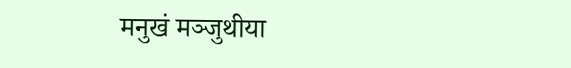मनुखं मञ्जुथीया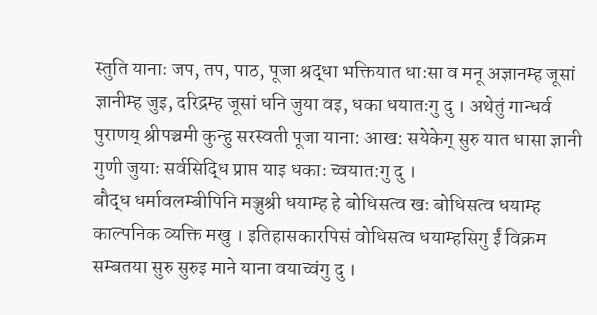स्तुति यानाः जप, तप, पाठ, पूजा श्रद्धा भक्तियात धाःसा व मनू अज्ञानम्ह जूसां ज्ञानीम्ह जुइ, दरिद्रम्ह जूसां धनि जुया वइ, धका धयातःगु दु । अथेतुं गान्धर्व पुराणय् श्रीपञ्चमी कुन्हु सरस्वती पूजा याना: आख: सयेकेग् सुरु यात धासा ज्ञानी गुणी जुयाः सर्वसिद्धि प्राप्त याइ धकाः च्वयात:गु दु ।
बौद्ध धर्मावलम्बीपिनि मञ्जुश्री धयाम्ह हे बोधिसत्व खः बोधिसत्व धयाम्ह काल्पनिक व्यक्ति मखु । इतिहासकारपिसं वोधिसत्व धयाम्हसिगु ईं विक्रम सम्बतया सुरु सुरुइ माने याना वयाच्वंगु दु ।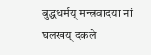बुद्धधर्मय् मन्त्रवादया नां घलखय् दकले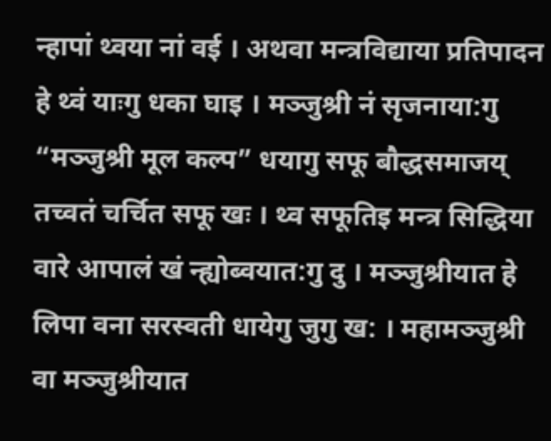न्हापां थ्वया नां वई । अथवा मन्त्रविद्याया प्रतिपादन हे थ्वं याःगु धका घाइ । मञ्जुश्री नं सृजनाया:गु “मञ्जुश्री मूल कल्प” धयागु सफू बौद्धसमाजय् तच्वतं चर्चित सफू खः । थ्व सफूतिइ मन्त्र सिद्धिया वारे आपालं खं न्ह्योब्वयात:गु दु । मञ्जुश्रीयात हे लिपा वना सरस्वती धायेगु जुगु ख: । महामञ्जुश्री वा मञ्जुश्रीयात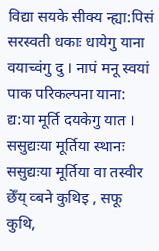विद्या सयके सीक्य न्ह्या:पिसं सरस्वती धकाः धायेगु याना वयाच्वंगु दु । नापं मनू स्वयां पाक परिकल्पना याना: द्य:या मूर्ति दयकेगु यात ।
ससुद्यःया मूर्तिया स्थानः
ससुद्यःया मूर्तिया वा तस्वीर छेँय् व्बने कुथिइ , सफू कुथि,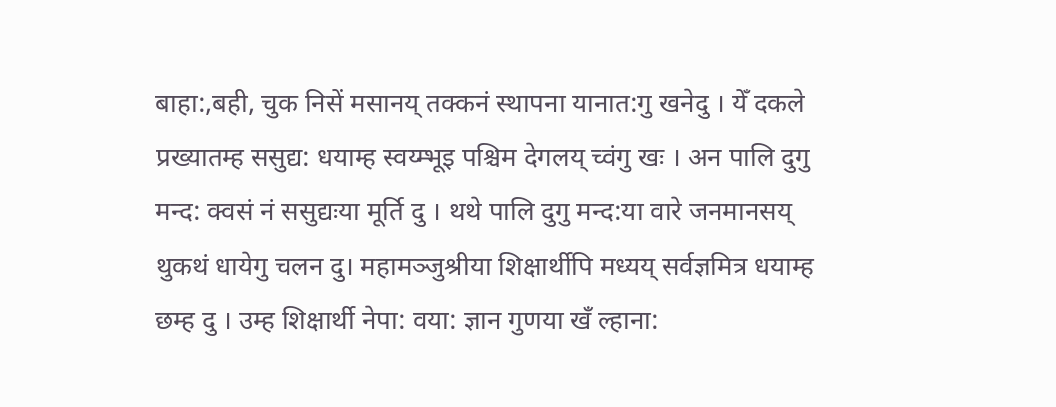बाहा:,बही, चुक निसें मसानय् तक्कनं स्थापना यानात:गु खनेदु । येँ दकले प्रख्यातम्ह ससुद्य: धयाम्ह स्वय्म्भूइ पश्चिम देगलय् च्वंगु खः । अन पालि दुगु मन्द: क्वसं नं ससुद्यःया मूर्ति दु । थथे पालि दुगु मन्द:या वारे जनमानसय् थुकथं धायेगु चलन दु। महामञ्जुश्रीया शिक्षार्थीपि मध्यय् सर्वज्ञमित्र धयाम्ह छम्ह दु । उम्ह शिक्षार्थी नेपा: वया: ज्ञान गुणया खँ ल्हाना: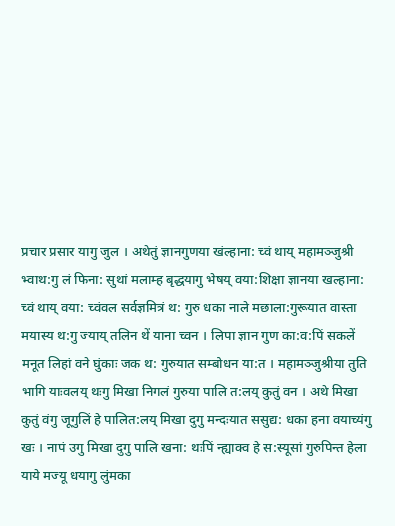प्रचार प्रसार यागु जुल । अथेतुं ज्ञानगुणया खंल्हाना: च्वं थाय् महामञ्जुश्री भ्वाथ:गु लं फिना: सुथां मलाम्ह बृद्धयागु भेषय् वया:शिक्षा ज्ञानया खल्हाना: च्वं थाय् वया: च्वंवल सर्वज्ञमित्रं थ: गुरु धका नाले मछाला:गुरूयात वास्ता मयास्य थ:गु ज्याय् तलिन थें याना च्वन । लिपा ज्ञान गुण का:व:पिं सकलें मनूत लिहां वने घुंकाः जक थ: गुरुयात सम्बोधन या:त । महामञ्जुश्रीया तुति भागि याःवलय् थःगु मिखा निगलं गुरुया पालि त:लय् कुतुं वन । अथे मिखा कुतुं वंगु जूगुलिं हे पालित:लय् मिखा दुगु मन्दःयात ससुद्य: धका हना वयाच्यंगु खः । नापं उगु मिखा दुगु पालि खना: थःपिं न्ह्याक्व हे स:स्यूसां गुरुपिन्त हेला याये मज्यू धयागु लुंमका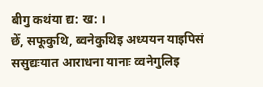बीगु कथंया द्य: ख: ।
छेँ, सफूकुथि, ब्वनेकुथिइ अध्ययन याइपिसं ससुद्यःयात आराधना यानाः व्वनेगुलिइ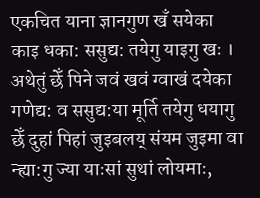एकचित याना ज्ञानगुण खँ सयेका काइ धका: ससुद्य: तयेगु याइगु खः । अथेतुं छेँ पिने जवं खवं ग्वाखं दयेका गणेद्य: व ससुद्य:या मूर्ति तयेगु धयागु छेँ दुहां पिहां जुइबलय् संयम जुइमा वा न्ह्या:गु ज्या याःसां सुथां लोयमाः,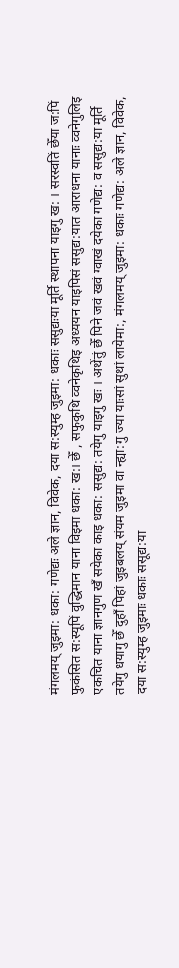मंगलमय् जुइमा: धका: गणेद्यः अले ज्ञान, विवेक, दया स:स्युम्ह जुइमा: धकाः ससुद्यःया मूर्ति स्थापना याइगु ख: । सरस्वतिं छेँया ज:पिं फुकंसित स:स्यूपिं वुद्धिमान याना विइमा धका: ख:। छेँ , सफुकुथि व्वनेकृथिइ अध्ययन याइपिसं ससुद्य:यात आराधना यानाः व्वनेगुलिइ एकचित याना ज्ञानगुण खँ सयेका काइ धका: ससुद्य: तयेगु याइगु खः । अथेंतुं छेँ पिने जवं खवं ग्वाखं दयेका गणेद्य: व ससुद्य:या मूर्ति तयेगु धयागु छेँ दुहाँ पिहां जुइबलय् संयम जुइमा वा न्ह्या:गु ज्या याःसां सुथां लायेमा:, मंगलमय् जुइमा: धकाः गणेद्य: अले ज्ञान, विवेक, दया स:स्युम्ह जुइमाः धकाः ससूद्य:या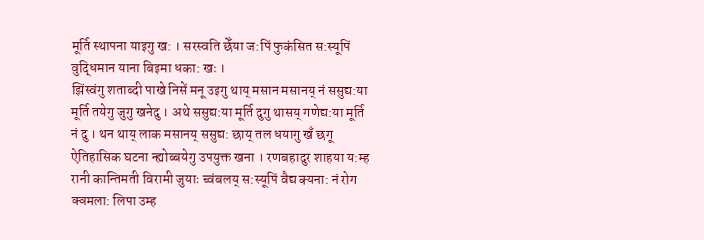मूर्ति स्थापना याइगु ख: । सरस्वति छेँया ज:पिं फुकंसित स:स्यूपिं वुद्धिमान याना बिइमा धका: खः ।
झिंस्वंगु शताब्दी पाखे निसें मनू उइगु थाय् मसान मसानय् नं ससुद्य:या मूर्ति तयेगु जुगु खनेदु । अथे ससुद्य:या मूर्ति दुगु थासय् गणेद्य:या मूर्ति नं दु । थन थाय् लाक मसानय् ससुद्य: छाय् तल धयागु खँ छगू ऐतिहासिक घटना न्ह्योब्बयेगु उपयुक्त खना । रणबहादुर शाहया य:म्ह रानी कान्तिमती विरामी जुयाः च्वंबलय् स:स्यूपिं वैद्य क्यना: नं रोग क्वमला: लिपा उम्ह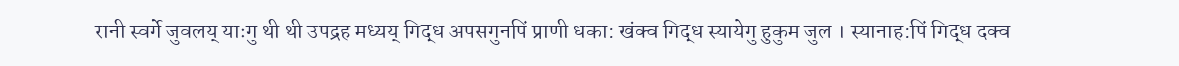रानी स्वर्गे जुवलय् याःगु थी थी उपद्रह मध्यय् गिद्ध अपसगुनपिं प्राणी धका: खंक्व गिद्ध स्यायेगु हुकुम जुल । स्यानाह:पिं गिद्ध दक्व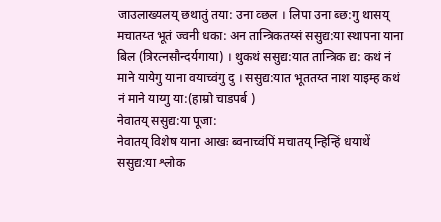जाउलाख्यलय् छथातुं तया: उना व्छल । लिपा उना ब्छ:गु थासय् मचातय्त भूतं ज्वनी धका: अन तान्त्रिकतय्सं ससुद्य:या स्थापना याना बिल (त्रिरत्नसौन्दर्यगाया) । थुकथं ससुद्य:यात तान्त्रिक द्य: कथं नं माने यायेगु याना वयाच्वंगु दु । ससुद्य:यात भूततय्त नाश याइम्ह कथं नं माने याय्गु या:(हाम्रो चाडपर्ब )
नेवातय् ससुद्य:या पूजा:
नेवातय् विशेष याना आखः ब्वनाच्वंपिं मचातय् न्हिन्हिं धयाथें ससुद्य:या श्लोक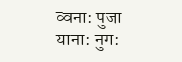व्वना: पुजा याना: नुग: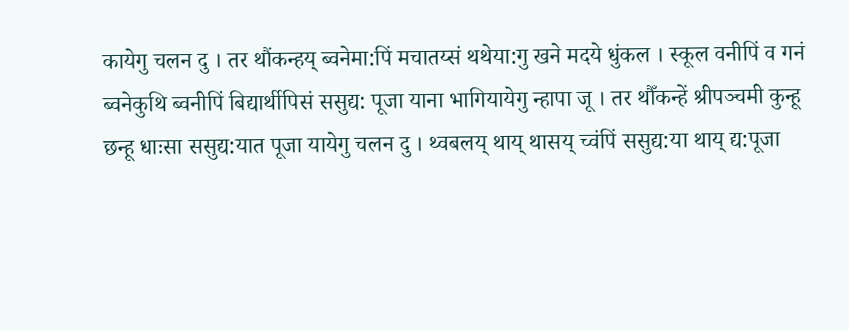कायेगु चलन दु । तर थौंकन्हय् ब्वनेमा:पिं मचातय्सं थथेया:गु खने मदये धुंकल । स्कूल वनीपिं व गनं ब्वनेकुथि ब्वनीपिं बिद्यार्थीपिसं ससुद्य: पूजा याना भागियायेगु न्हापा जू । तर थौँकन्हें श्रीपञ्चमी कुन्हू छन्हू धाःसा ससुद्य:यात पूजा यायेगु चलन दु । थ्वबलय् थाय् थासय् च्वंपिं ससुद्य:या थाय् द्य:पूजा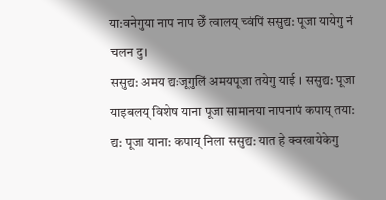या:वनेगुया नाप नाप छेँ त्वालय् च्वंपिं ससुद्य: पूजा यायेगु नं चलन दु।
ससुद्य: अमय द्यःजूगुलिं अमयपूजा तयेगु याई । ससुद्य: पूजा याइबलय् विशेष याना पूजा सामानया नापनापं कपाय् तया: द्य: पूजा याना: कपाय् निला ससुद्य: यात हे क्वखायेकेगु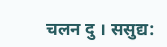चलन दु । ससुद्य: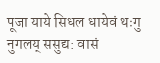पूजा याये सिधल धायेवं थःगु नुगलय् ससुद्य: वासं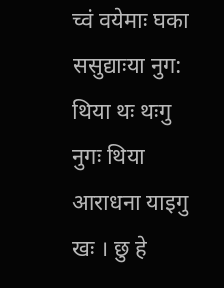च्वं वयेमाः घका ससुद्याःया नुग: थिया थः थःगु नुगः थिया आराधना याइगु खः । छु हे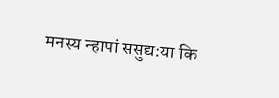मनस्य न्हापां ससुद्य:या कि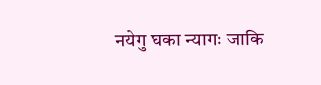नयेगु घका न्यागः जाकि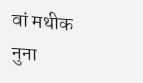वां मथीक नुना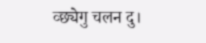व्छ्येगु चलन दु।